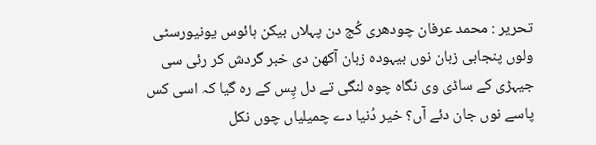تحریر : محمد عرفان چودھری کُج دن پہلاں بیکن ہائوس یونیورسٹی ولوں پنجابی زبان نوں بیہودہ زبان آکھن دی خبر گردش کر رئی سی جیہڑی کے ساڈی وی نگاہ چوہ لنگی تے دل پِس کے رہ گیا کہ اسی کس پاسے نوں جان دئے آں؟ خیر دُنیا دے چمیلیاں چوں نکل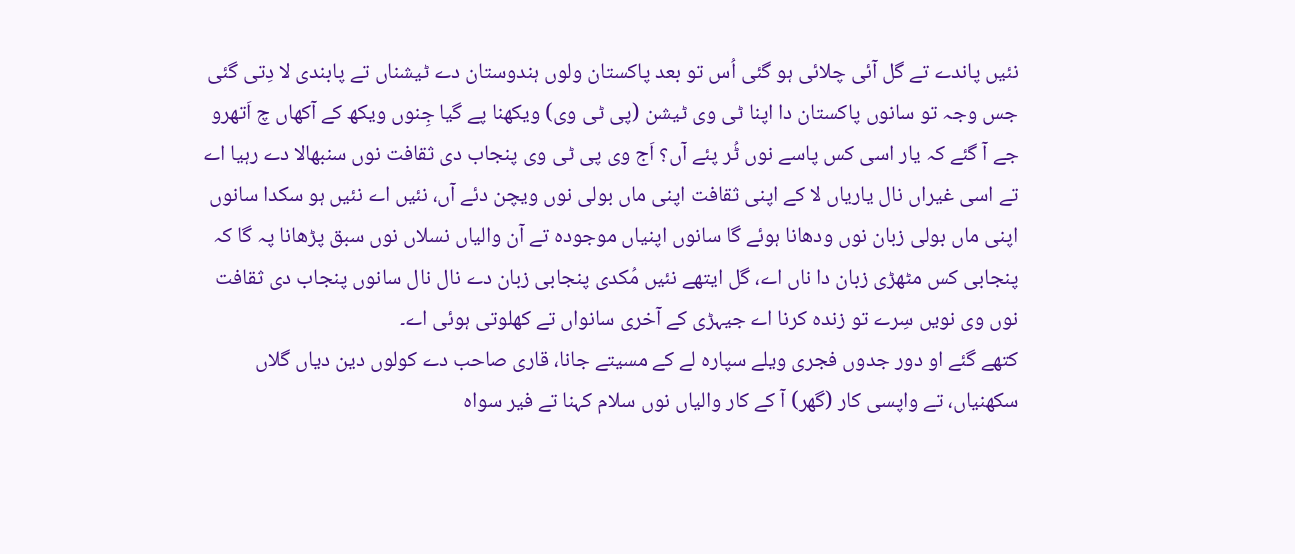نئیں پاندے تے گل آئی چلائی ہو گئی اُس تو بعد پاکستان ولوں ہندوستان دے ٹیشناں تے پابندی لا دِتی گئی جس وجہ تو سانوں پاکستان دا اپنا ٹی وی ٹیشن (پی ٹی وی) ویکھنا پے گیا جِنوں ویکھ کے آکھاں چ اَتھرو جے آ گئے کہ یار اسی کس پاسے نوں ٹُر پئے آں؟ اَج وی پی ٹی وی پنجاب دی ثقافت نوں سنبھالا دے رہیا اے تے اسی غیراں نال یاریاں لا کے اپنی ثقافت اپنی ماں بولی نوں ویچن دئے آں، نئیں اے نئیں ہو سکدا سانوں اپنی ماں بولی زبان نوں ودھانا ہوئے گا سانوں اپنیاں موجودہ تے آن والیاں نسلاں نوں سبق پڑھانا پہ گا کہ پنجابی کس مٹھڑی زبان دا ناں اے، گل ایتھے نئیں مُکدی پنجابی زبان دے نال نال سانوں پنجاب دی ثقافت نوں وی نویں سِرے تو زندہ کرنا اے جیہڑی کے آخری سانواں تے کھلوتی ہوئی اے۔
کتھے گئے او دور جدوں فجری ویلے سپارہ لے کے مسیتے جانا، قاری صاحب دے کولوں دین دیاں گلاں سکھنیاں، تے واپسی کار (گھر) آ کے کار والیاں نوں سلام کہنا تے فیر سواہ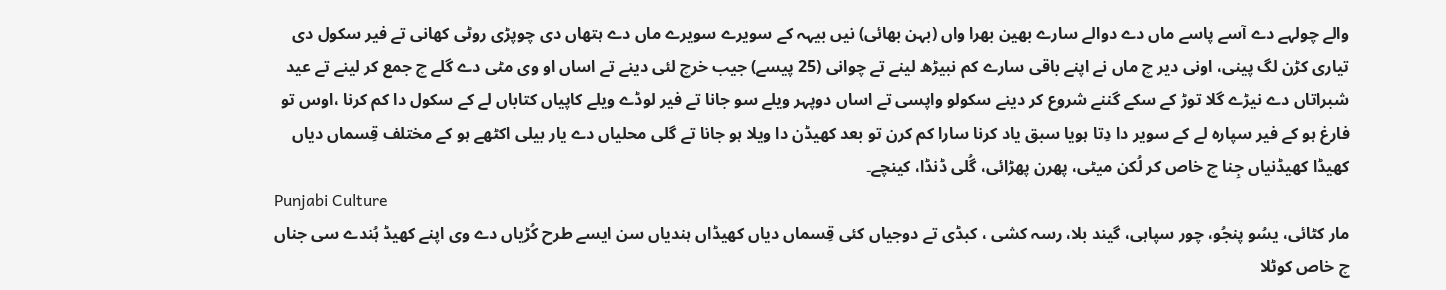والے چولہے دے آسے پاسے ماں دے دوالے سارے بھین بھرا واں (بہن بھائی) نیں بیہہ کے سویرے سویرے ماں دے ہتھاں دی چوپڑی روٹی کھانی تے فیر سکول دی تیاری کڑن لگ پینی، اونی دیر چ ماں نے اپنے باقی سارے کم نبیڑھ لینے تے چوانی (25 پیسے) جیب خرچ لئی دینے تے اساں او وی مٹی دے گلے چ جمع کر لینے تے عید شبراتاں دے نیڑے گلا توڑ کے سکے گننے شروع کر دینے سکولو واپسی تے اساں دوپہر ویلے سو جانا تے فیر لوڈے ویلے کاپیاں کتاباں لے کے سکول دا کم کرنا ،اوس تو فارغ ہو کے فیر سپارہ لے کے سویر دا دِتا ہویا سبق یاد کرنا سارا کم کرن تو بعد کھیڈن دا ویلا ہو جانا تے گلی محلیاں دے یار بیلی اکٹھے ہو کے مختلف قِسماں دیاں کھیڈا کھیڈنیاں جِنا چ خاص کر لُکن میٹی، پھرن پھڑائی، گُلی ڈنڈا، کینچے۔
Punjabi Culture
مار کٹائی، یسُو پنجُو، چور سپاہی، گیند بلا، رسہ کشی ، کبڈی تے دوجیاں کئی قِسماں دیاں کھیڈاں ہندیاں سن ایسے طرح کُڑیاں دے وی اپنے کھیڈ ہُندے سی جناں چ خاص کوٹلا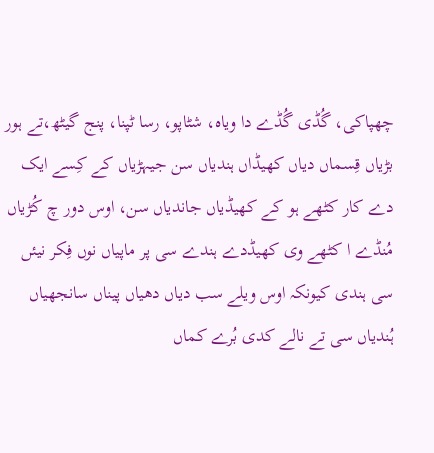چھپاکی، گُڈی گُڈے دا ویاہ، شٹاپو، رسا ٹپنا، پنج گیٹھ،تے ہور بڑیاں قِسماں دیاں کھیڈاں ہندیاں سن جیہڑیاں کے کِسے ایک دے کار کٹھے ہو کے کھیڈیاں جاندیاں سن، اوس دور چ کُڑیاں مُنڈے ا کٹھے وی کھیڈدے ہندے سی پر ماپیاں نوں فِکر نیئں سی ہندی کیونکہ اوس ویلے سب دیاں دھیاں پیناں سانجھیاں ہُندیاں سی تے نالے کدی بُرے کماں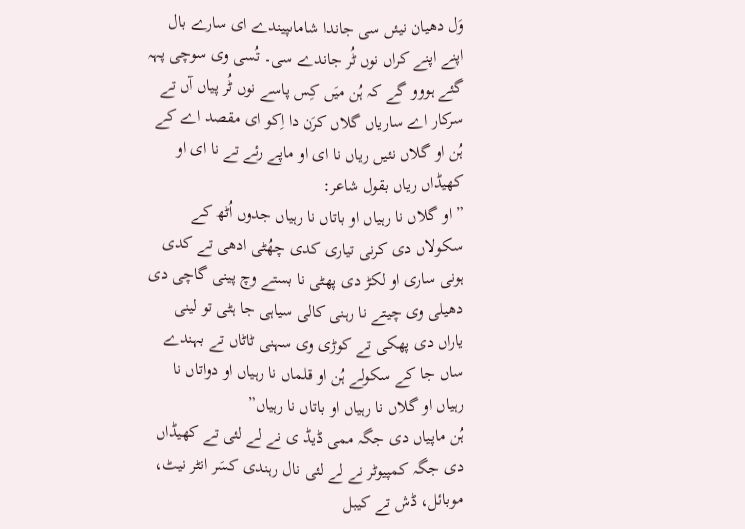وَل دھیان نیئں سی جاندا شاماںپیندے ای سارے بال اپنے اپنے کراں نوں ٹُر جاندے سی۔ تُسی وی سوچی پہہ گئے ہووو گے کہ ہُن میَں کِس پاسے نوں ٹُر پیاں آں تے سرکار اے ساریاں گلاں کرَن دا اِکو ای مقصد اے کے ہُن او گلاں نئیں ریاں نا ای او ماپے رئے تے نا ای او کھیڈاں ریاں بقول شاعر:
”او گلاں نا رہیاں او باتاں نا رہیاں جدوں اُٹھ کے سکولاں دی کرنی تیاری کدی چھُٹی ادھی تے کدی ہونی ساری او لکڑ دی پھٹی نا بستے وچ پینی گاچی دی دھیلی وی چیتے نا رہنی کالی سیاہی جا ہٹی تو لینی یاراں دی پھکی تے کوڑی وی سہنی ٹاٹاں تے بہندے ساں جا کے سکولے ہُن او قلماں نا رہیاں او دواتاں نا رہیاں او گلاں نا رہیاں او باتاں نا رہیاں”
ہُن ماپیاں دی جگہ ممی ڈیڈ ی نے لے لئی تے کھیڈاں دی جگہ کمپیوٹر نے لے لئی نال رہندی کسَر انٹر نیٹ، موبائل، ڈش تے کیبل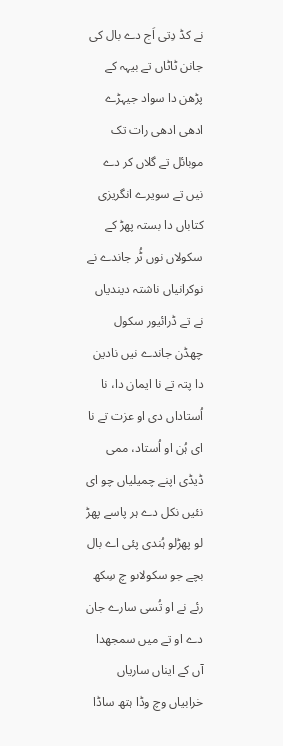نے کڈ دِتی اَج دے بال کی جانن ٹاٹاں تے بیہہ کے پڑھن دا سواد جیہڑے ادھی ادھی رات تک موبائل تے گلاں کر دے نیں تے سویرے انگریزی کتاباں دا بستہ پھڑ کے سکولاں نوں ٹُر جاندے نے نوکرانیاں ناشتہ دیندیاں نے تے ڈرائیور سکول چھڈن جاندے نیں نادین دا پتہ تے نا ایمان دا، نا اُستاداں دی او عزت تے نا ای ہُن او اُستاد، ممی ڈیڈی اپنے چمیلیاں چو ای نئیں نکل دے ہر پاسے پھڑ لو پھڑلو ہُندی پئی اے بال بچے جو سکولاںو چ سِکھ رئے نے او تُسی سارے جان دے او تے میں سمجھدا آں کے ایناں ساریاں خرابیاں وچ وڈا ہتھ ساڈا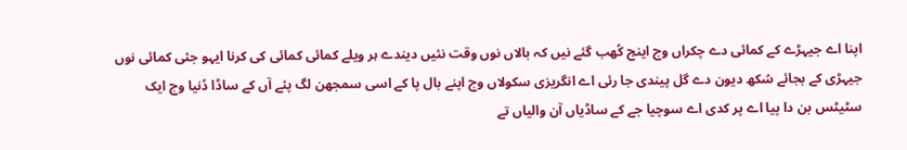اپنا اے جیہڑے کے کمائی دے چکراں وچ اینج کُھب گئے نیں کہ بالاں نوں وقت نئیں دیندے ہر ویلے کمائی کمائی کی کرنا ایہو جئی کمائی نوں جیہڑی کے بجائے سُکھ دیون دے گل پیندی جا رئی اے انگریزی سکولاں وچ اپنے بال پا کے اسی سمجھن لگ پئے آں کے ساڈا دُنیا وچ ایک سٹیٹس بن دا پیا اے پر کدی اے سوچیا جے کے ساڈیاں آن والیاں تے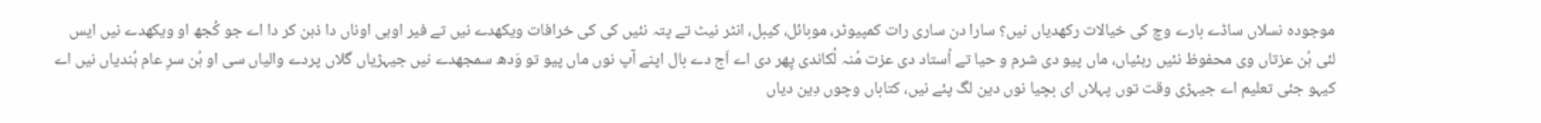موجودہ نسلاں ساڈے بارے وچ کی خیالات رکھدیاں نیں؟ سارا دن ساری رات کمپیوٹر، موبائل، کیبل، انٹر نیٹ تے پتہ نئیں کی کی خرافات ویکھدے نیں تے فیر اوہی اوناں دا ذہن کر دا اے جو کُجھ او ویکھدے نیں ایس لئی ہُن عزتاں وی محفوظ نئیں رہئیاں، ماں پیو دی شرم و حیا تے اُستاد دی عزت مُنہ لُکاندی پِھر دی اے اَج دے بال اپنے آپ نوں ماں پیو تو وَدھ سمجھدے نیں جیہڑیاں گلاں پردے والیاں سی او ہُن سرِ عام ہُندیاں نیں اے کیہو جئی تعلیم اے جیہڑی وقت توں پہلاں ای بچیا نوں دین لگ پئے نیں، کتاباں وچوں دِین دیاں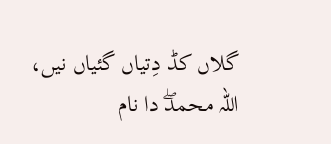گلاں کڈ دِتیاں گئیاں نیں، اللہ محمدۖ دا نام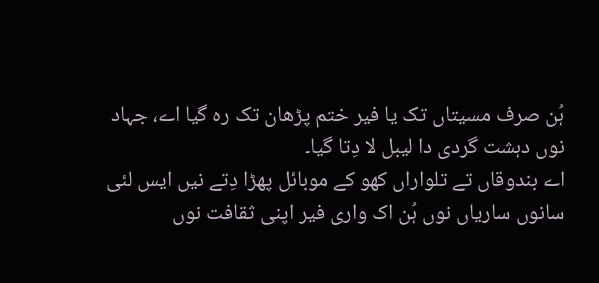ہُن صرف مسیتاں تک یا فیر ختم پڑھان تک رہ گیا اے، جہاد نوں دہشت گردی دا لیبل لا دِتا گیا۔
اے بندوقاں تے تلواراں کھو کے موبائل پھڑا دِتے نیں ایس لئی سانوں ساریاں نوں ہُن اک واری فیر اپنی ثقافت نوں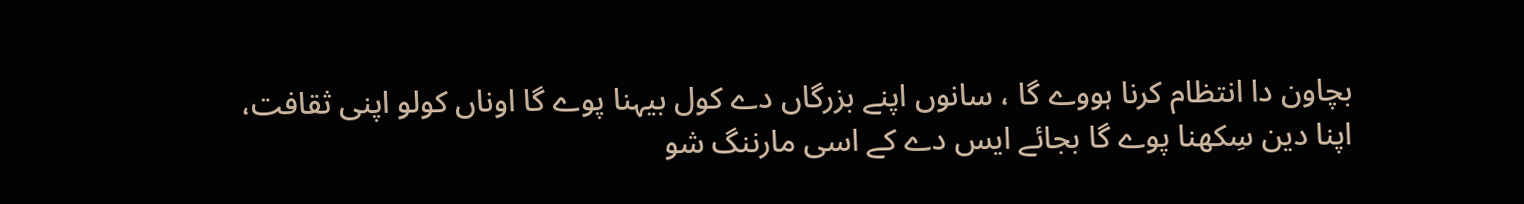بچاون دا انتظام کرنا ہووے گا ، سانوں اپنے بزرگاں دے کول بیہنا پوے گا اوناں کولو اپنی ثقافت، اپنا دین سِکھنا پوے گا بجائے ایس دے کے اسی مارننگ شو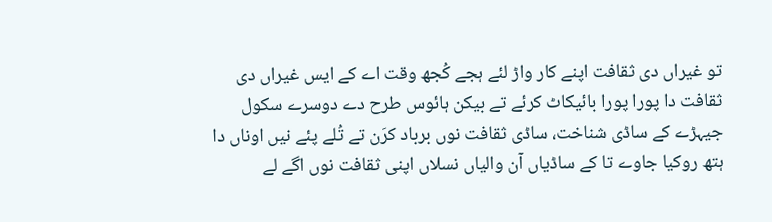تو غیراں دی ثقافت اپنے کار واڑ لئے ہجے کُجھ وقت اے کے ایس غیراں دی ثقافت دا پورا پورا بائیکاٹ کرئے تے بیکن ہائوس طرح دے دوسرے سکول جیہڑے کے ساڈی شناخت، ساڈی ثقافت نوں برباد کرَن تے تُلے پئے نیں اوناں دا ہتھ روکیا جاوے تا کے ساڈیاں آن والیاں نسلاں اپنی ثقافت نوں اگے لے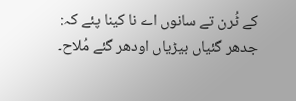کے ٹُرن تے سانوں اے نا کینا پئے کہ: جدھر گئیاں بیڑیاں اودھر گئے مُلاح۔